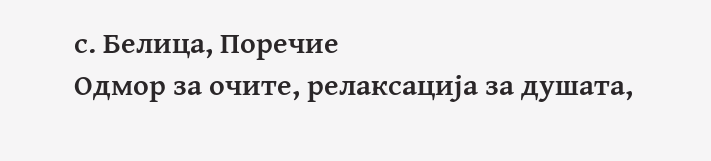с. Белица, Поречие
Одмор за очите, релаксација за душата,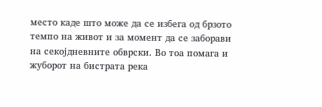место каде што може да се избега од брзото темпо на живот и за момент да се заборави на секојдневните обврски. Во тоа помага и жуборот на бистрата река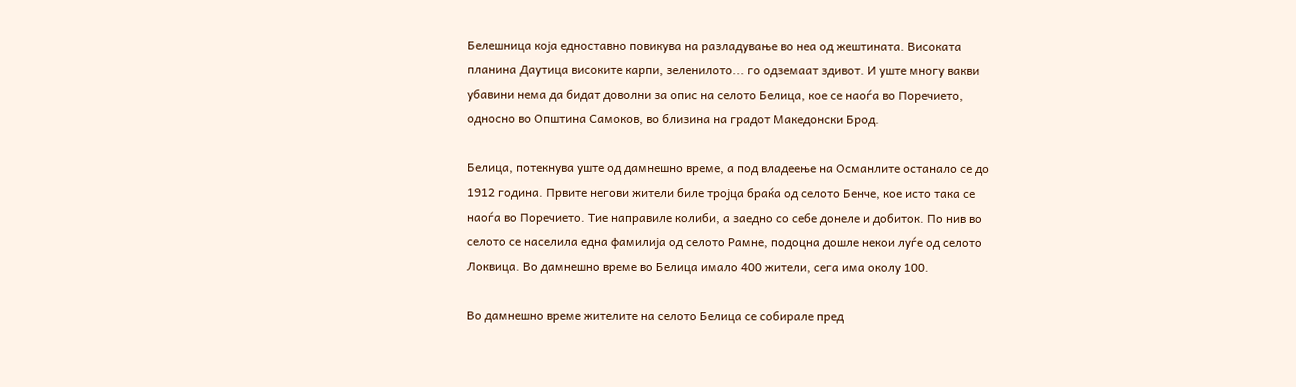Белешница која едноставно повикува на разладување во неа од жештината. Високата планина Даутица високите карпи, зеленилото... го одземаат здивот. И уште многу вакви убавини нема да бидат доволни за опис на селото Белица, кое се наоѓа во Поречието, односно во Општина Самоков, во близина на градот Македонски Брод.

Белица, потекнува уште од дамнешно време, а под владеење на Османлите останало сe до 1912 година. Првите негови жители биле тројца браќа од селото Бенче, кое исто така се наоѓа во Поречието. Тие направиле колиби, а заедно со себе донеле и добиток. По нив во селото се населила една фамилија од селото Рамне, подоцна дошле некои луѓе од селото Локвица. Во дамнешно време во Белица имало 400 жители, сега има околу 100.

Во дамнешно време жителите на селото Белица се собирале пред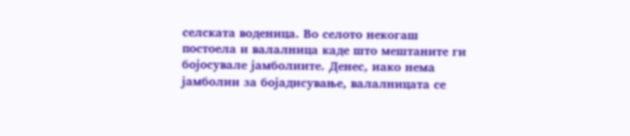селската воденица. Во селото некогаш постоела и валалница каде што мештаните ги бојосувале јамболиите. Денес, иако нема јамболии за бојадисување, валалницата се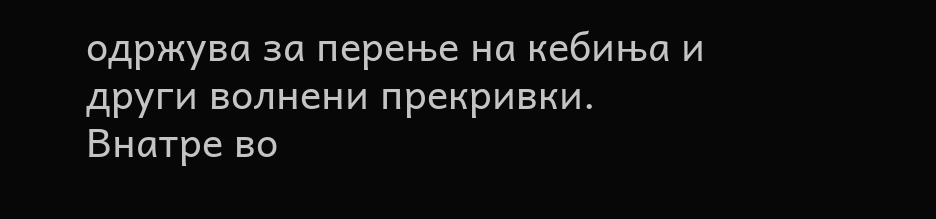одржува за перење на кебиња и други волнени прекривки. Внатре во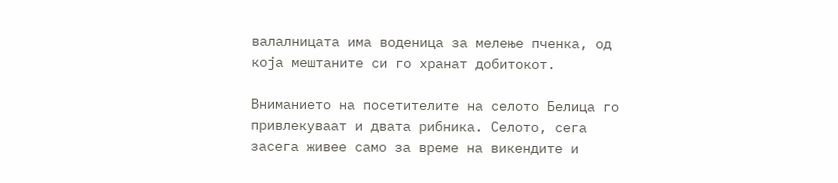валалницата има воденица за мелење пченка, од која мештаните си го хранат добитокот.

Вниманието на посетителите на селото Белица го привлекуваат и двата рибника. Селото, сега засега живее само за време на викендите и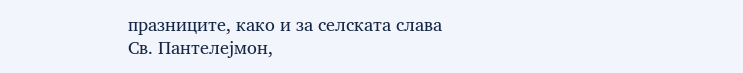празниците, како и за селската слава Св. Пантелејмон,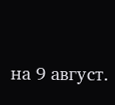на 9 август.